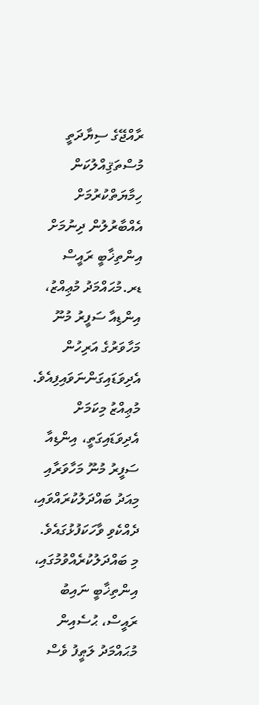ރާއްޖޭގެ ސިޔާދަތީ މުސްތަޤިއްލުކަން ހިމާޔަތްކުރުމަށް އެއްބާރުލުން ދިނުމަށް އިންތިޚާބީ ރައީސް ޑރ.މުޙައްމަދު މުޢިއްޒު، އިންޑިއާ ސަފީރު މުނޫ މަހާވަރުގެ އަރިހުން އެދިވަޑައިގަންނަވައިފިއެވެ.
މުޢިއްޒު މިކަމަށް އެދިވަޑައިގަތީ، އިންޑިއާ ސަފީރު މުނޫ މަހާވަރާއި މިއަދު ބައްދަލުކުރައްވައި، ދެއްކެވި ވާހަކަފުޅުގައެވެ. މި ބައްދަލުކުރެއްވުމުގައި، އިންތިޚާބީ ނައިބު ރައީސް، ޙުސެއިން މުޙައްމަދު ލަޠީފު ވެސް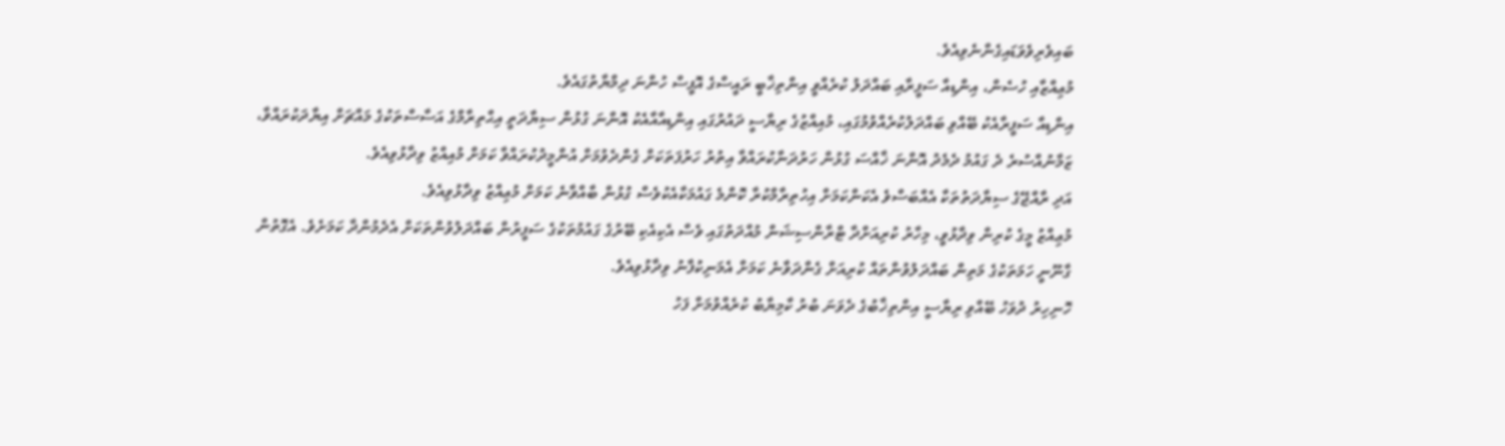ބައިވެރިވެވަޑައިގެންނެވިއެވެ.
މުޢިއްޒާއި ހުސެން، އިންޑިއާ ސަފީރާއި ބައްދަލު ކުރެއްވީ އިންތިޚާބީ ރައީސްގެ އޮފީސް ހުންނަ ދިމްޔާތުގައެވެ.
އިންޑިއާ ސަފީރާއެކު ބޭއްވި ބައްދަލުކުރެއްވުމުގައި، މުއިއްޒުގެ ރިޔާސީ ދައުރުގައި އިންޑިއާއާއެކު އޮންނަ ގުޅުން ސިޔާދަތީ އިޙްތިރާމްގެ އަސާސްތަކުގެ މައްޗަށް އިޔާދަކުރައްވާ، ޒަމާނުއްސުރެ ދެ ގައުމު ދެމެދު އޮންނަ ޚާއްސަ ގުޅުން ހަރުދަނާކުރައްވާ އިތުރު ހަރުފަތަކަށް ގެންދެވުމަށް އުންމީދުކުރައްވާ ކަމަށް މުއިއްޒު ވިދާޅުވިއެވެ.
އަދި ރާއްޖޭގެ ސިޔާދަތުތަކާ އެއްބަސްވެ އެކަންކަމަށް އިހުތިރާމްކުރާ ކޮންމެ ގައުމަކާއެކުވެސް ގުޅުން ބާއްވާނެ ކަމަށް މުޢިއްޒު ވިދާޅުވިއެވެ.
މުޢިއްޒު މީގެ ކުރިން ވިދާޅުވީ، މިހާރު ކުރިއަށްދާ ޓްރާންސިޝަން މުއްދަތުގައި ވެސް އެކިއެކި ބޭރުގެ ގައުމުތަކުގެ ސަފީރުން ބައްދަލުވުންތަކަށް އެދެމުންދާ ކަމަށެވެ. އެގޮތުން ގާނޫނީ ހަމަތަކުގެ މަތިން ބައްދަލުވުންތައް ކުރިއަށް ގެންދަވާނެ ކަމަށް އެމަނިކުފާނު ވިދާޅުވިއެވެ.
ހޮނިހިރު ދުވަހު ބޭއްވި ރިޔާސީ އިންތިޚާބުގެ ދެވަނަ ބުރު ކާމިޔާބު ކުރެއްވުމަށް ފަހު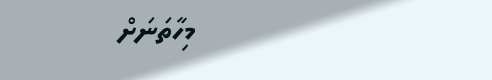މިހާތަނަށް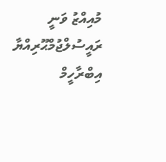މުއިއްޒު ވަނީ ރައީސުލްޖުމްޙޫރިއްޔާ އިބްރާހީމް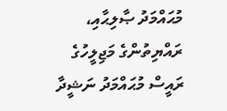މުޙައްމަދު ޞާލިޙާއި، ރައްޔިތުންގެ މަޖިލީހުގެ ރައީސް މުޙައްމަދު ނަޝީދާ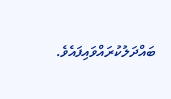ބައްދަލުކުރައްވައިފައެވެ.